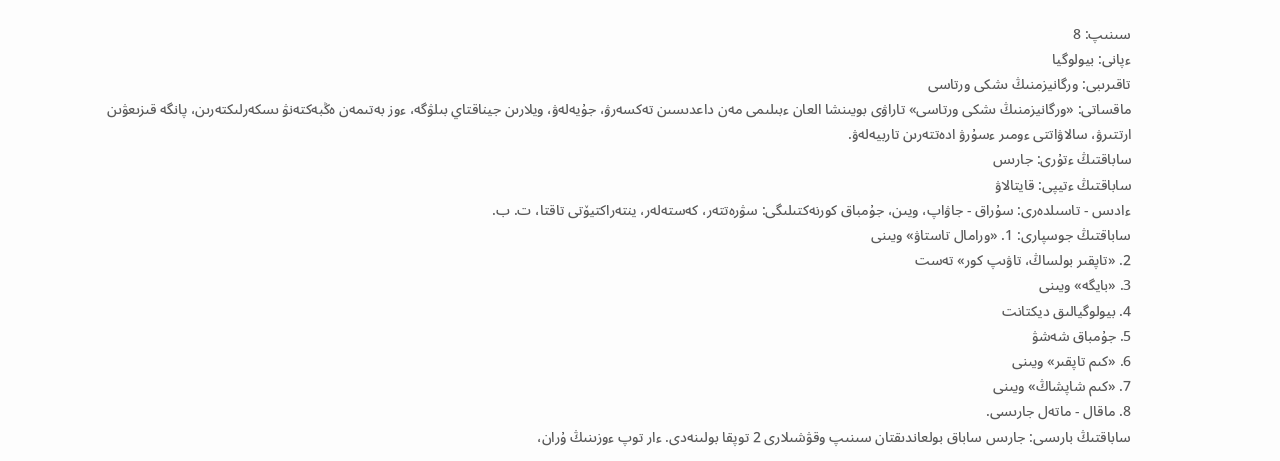سىنىپ: 8
ءپانى: بيولوگيا
تاقىرىبى: ورگانيزمنىڭ ىشكى ورتاسى
ماقساتى: «ورگانيزمنىڭ ىشكى ورتاسى» تاراۋى بويىنشا العان ءبىلىمى مەن داعدىسىن تەكسەرۋ، جۇيەلەۋ، ويلارىن جيناقتاي بىلۋگە، ءوز بەتىمەن ەڭبەكتەنۋ ىسكەرلىكتەرىن، پانگە قىزىعۋىن ارتتىرۋ، سالاۋاتتى ءومىر ءسۇرۋ ادەتتەرىن تاربيەلەۋ.
ساباقتىڭ ءتۇرى: جارىس
ساباقتىڭ ءتيپى: قايتالاۋ
ءادىس - تاسىلدەرى: سۇراق - جاۋاپ، ويىن، جۇمباق كورنەكتىلىگى: سۋرەتتەر، كەستەلەر، ينتەراكتيۆتى تاقتا، ت. ب.
ساباقتىڭ جوسپارى: 1. «ورامال تاستاۋ» ويىنى
2. «تاپقىر بولساڭ، تاۋىپ كور» تەست
3. «بايگە» ويىنى
4. بيولوگيالىق ديكتانت
5. جۇمباق شەشۋ
6. «كىم تاپقىر» ويىنى
7. «كىم شاپشاڭ» ويىنى
8. ماقال - ماتەل جارىسى.
ساباقتىڭ بارىسى: جارىس ساباق بولعاندىقتان سىنىپ وقۋشىلارى 2 توپقا بولىنەدى. ءار توپ ءوزىنىڭ ۇران،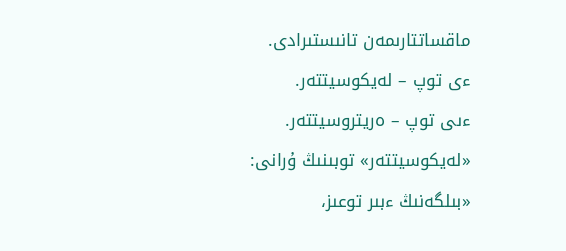ماقساتتارىمەن تانىستىرادى.
ءى توپ – لەيكوسيتتەر.
ءىى توپ – ەريتروسيتتەر.
«لەيكوسيتتەر» توبىنىڭ ۇرانى:
«بىلگەنىڭ ءبىر توعىز،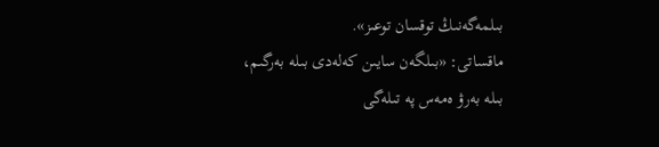بىلمەگەنىڭ توقسان توعىز».
ماقساتى: «بىلگەن سايىن كەلەدى بىلە بەرگىم،
بىلە بەرۋ ەمەس پە تىلەگى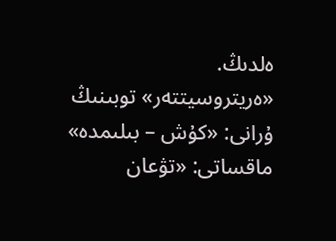ەلدىڭ.
«ەريتروسيتتەر» توبىنىڭ ۇرانى: «كۇش – بىلىمدە»
ماقساتى: «تۋعان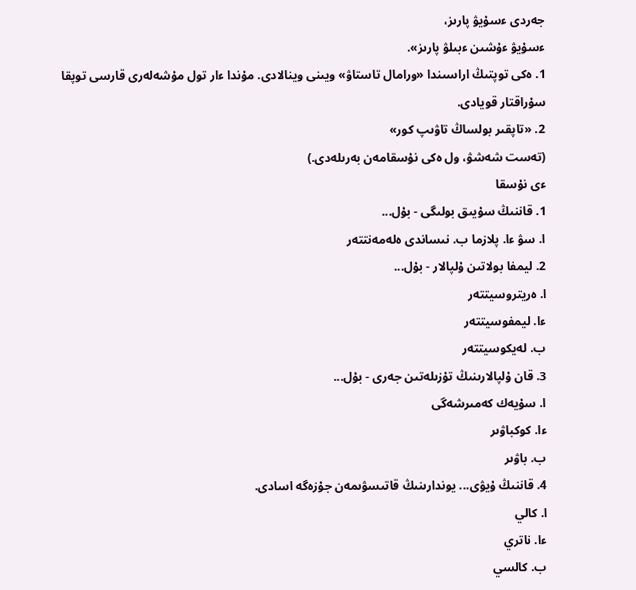جەردى ءسۇيۋ پارىز،
ءسۇيۋ ءۇشىن ءبىلۋ پارىز».
1. ەكى توپتىڭ اراسىندا «ورامال تاستاۋ» ويىنى وينالادى. مۇندا ءار تول مۇشەلەرى قارسى توپقا سۇراقتار قويادى.
2. «تاپقىر بولساڭ تاۋىپ كور»
(تەست شەشۋ، ول ەكى نۇسقامەن بەرىلەدى.)
ءى نۇسقا
1. قاننىڭ سۇيىق بولىگى - بۇل...
ا. سۋ ءا. پلازما ب. نىساندى ەلەمەنتتەر
2. ليمفا بولاتىن ۇلپالار - بۇل...
ا. ەريتروسيتتەر
ءا. ليمفوسيتتەر
ب. لەيكوسيتتەر
3. قان ۇلپالارىنىڭ تۇزىلەتىن جەرى - بۇل...
ا. سۇيەك كەمىرشەگى
ءا. كوكباۋىر
ب. باۋىر
4. قاننىڭ ۇيۋى... يوندارىنىڭ قاتىسۋىمەن جۇزەگە اسادى.
ا. كالي
ءا. ناتري
ب. كالسي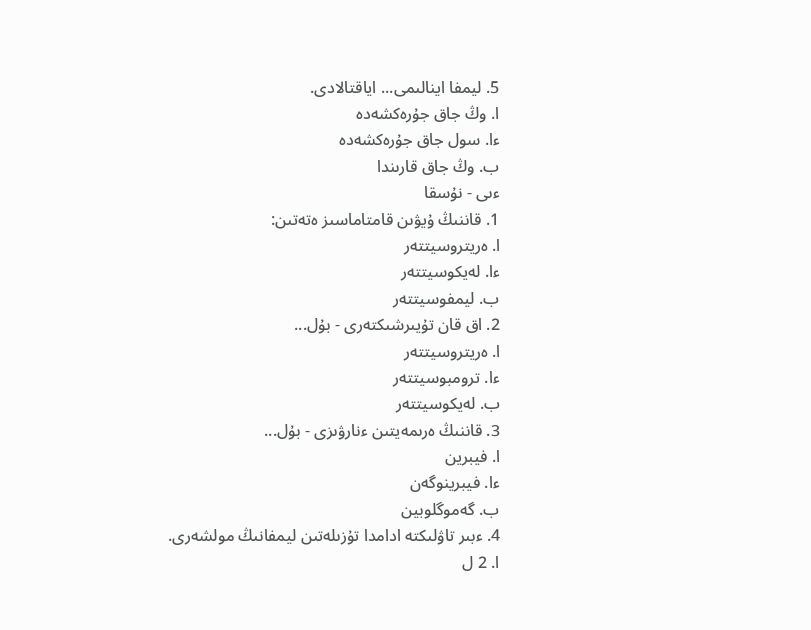5. ليمفا اينالىمى... اياقتالادى.
ا. وڭ جاق جۇرەكشەدە
ءا. سول جاق جۇرەكشەدە
ب. وڭ جاق قارىندا
ءىى - نۇسقا
1. قاننىڭ ۇيۋىن قامتاماسىز ەتەتىن:
ا. ەريتروسيتتەر
ءا. لەيكوسيتتەر
ب. ليمفوسيتتەر
2. اق قان تۇيىرشىكتەرى - بۇل...
ا. ەريتروسيتتەر
ءا. ترومبوسيتتەر
ب. لەيكوسيتتەر
3. قاننىڭ ەرىمەيتىن ءنارۋىزى - بۇل...
ا. فيبرين
ءا. فيبرينوگەن
ب. گەموگلوبين
4. ءبىر تاۋلىكتە ادامدا تۇزىلەتىن ليمفانىڭ مولشەرى.
ا. 2 ل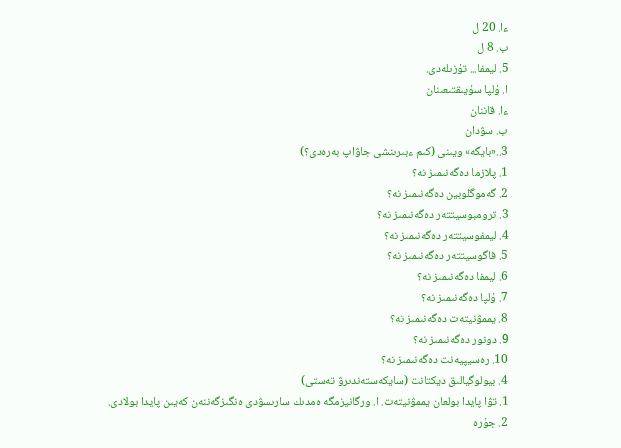ءا. 20 ل
ب. 8 ل
5. ليمفا... تۇزىلەدى.
ا. ۇلپا سۇيىقتىعىنان
ءا. قاننان
ب. سۋدان
3..«بايگە» ويىنى (كىم ءبىرىنشى جاۋاپ بەرەدى؟)
1. پلازما دەگەنىمىز نە؟
2. گەموگلوبين دەگەنىمىز نە؟
3. ترومبوسيتتەر دەگەنىمىز نە؟
4. ليمفوسيتتەر دەگەنىمىز نە؟
5. فاگوسيتتەر دەگەنىمىز نە؟
6. ليمفا دەگەنىمىز نە؟
7. ۇلپا دەگەنىمىز نە؟
8. يممۋنيتەت دەگەنىمىز نە؟
9. دونور دەگەنىمىز نە؟
10. رەسيپيەنت دەگەنىمىز نە؟
4. بيولوگيالىق ديكتانت (سايكەستەندىرۋ تەستى)
1. تۋا پايدا بولعان يممۋنيتەت. ا. ورگانيزمگە ەمدىك سارىسۋدى ەنگىزگەننەن كەيىن پايدا بولادى.
2. جۇرە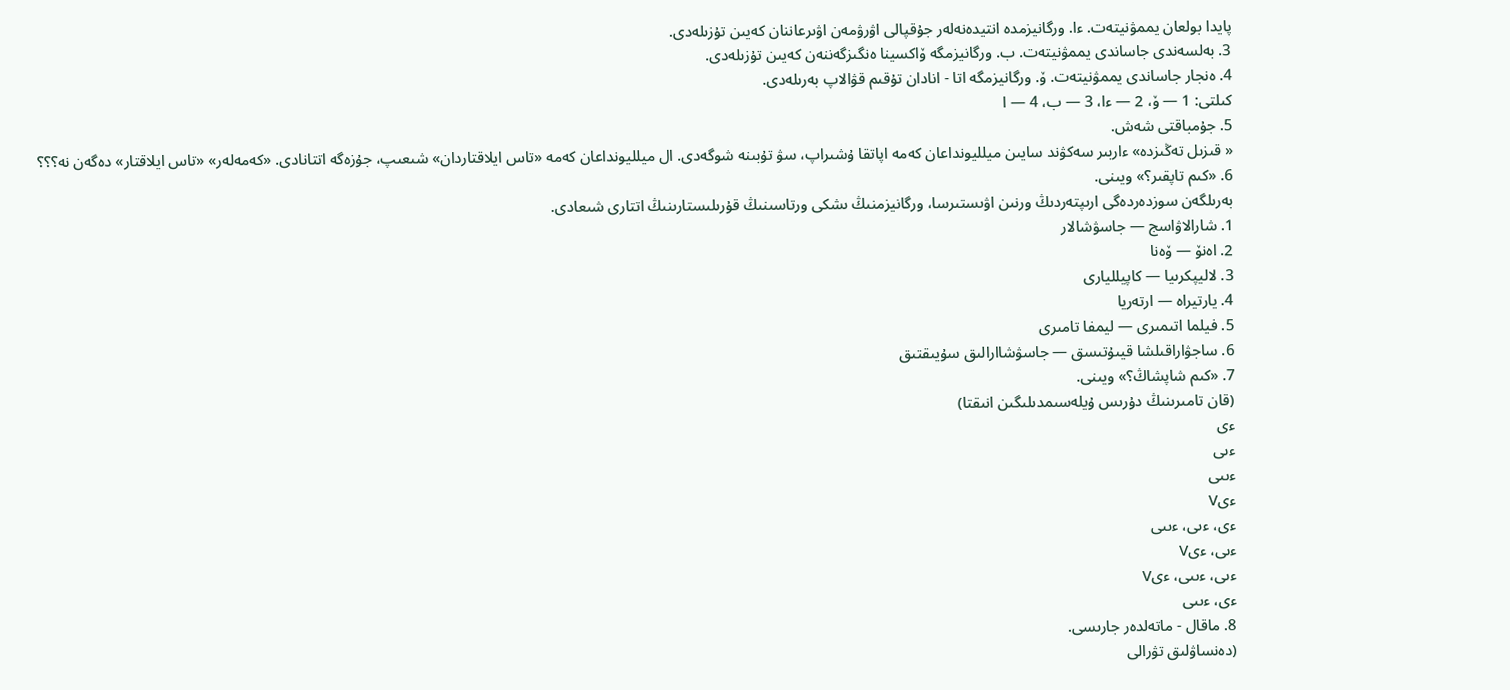پايدا بولعان يممۋنيتەت. ءا. ورگانيزمدە انتيدەنەلەر جۇقپالى اۋرۋمەن اۋىرعاننان كەيىن تۇزىلەدى.
3. بەلسەندى جاساندى يممۋنيتەت. ب. ورگانيزمگە ۆاكسينا ەنگىزگەننەن كەيىن تۇزىلەدى.
4. ەنجار جاساندى يممۋنيتەت. ۆ. ورگانيزمگە اتا - انادان تۇقىم قۋالاپ بەرىلەدى.
كىلتى: 1 — ۆ، 2 — ءا، 3 — ب، 4 — ا
5. جۇمباقتى شەش.
« قىزىل تەڭىزدە» ءاربىر سەكۋند سايىن ميلليونداعان كەمە اپاتقا ۇشىراپ، سۋ تۇبىنە شوگەدى. ال ميلليونداعان كەمە «تاس ايلاقتاردان» شىعىپ، جۇزەگە اتتانادى. «كەمەلەر» «تاس ايلاقتار» دەگەن نە؟؟؟
6. «كىم تاپقىر؟» ويىنى.
بەرىلگەن سوزدەردەگى ارىپتەردىڭ ورنىن اۋىستىرسا، ورگانيزمنىڭ ىشكى ورتاسىنىڭ قۇرىلىستارىنىڭ اتتارى شىعادى.
1. شارالاۋاسج — جاسۋشالار
2. اەنۆ — ۆەنا
3. لاليپكرىيا — كاپيلليارى
4. يارتيراە — ارتەريا
5. فيلما اتىمىرى — ليمفا تامىرى
6. ساجۋاراقىلشا قيىۇتىسق — جاسۋشاارالىق سۇيىقتىق
7. «كىم شاپشاڭ؟» ويىنى.
(قان تامىرىنىڭ دۇرىس ۇيلەسىمدىلىگىن انىقتا)
ءى
ءىى
ءىىى
ءىV
ءى، ءىى، ءىىى
ءىى، ءىV
ءىى، ءىىى، ءىV
ءى، ءىىى
8. ماقال - ماتەلدەر جارىسى.
(دەنساۋلىق تۋرالى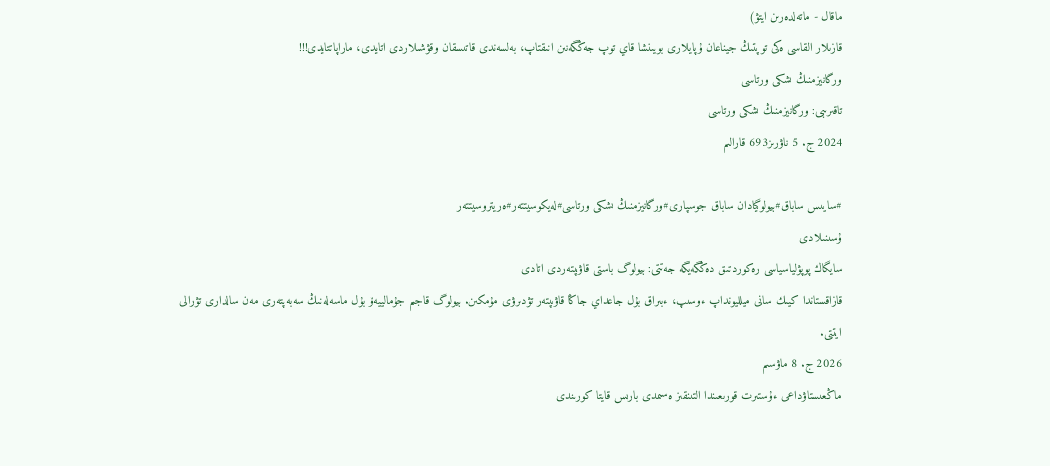ماقال - ماتەلدەرىن ايتۋ)
قازىلار القاسى ەكى توپتىڭ جيناعان ۇپايلارى بويىنشا قاي توپ جەڭگەنىن انىقتاپ، بەلسەندى قاتىسقان وقۋشىلاردى اتايدى، ماراپاتتايدى!!!
ورگانيزمنىڭ ىشكى ورتاسى
تاقىرىبى: ورگانيزمنىڭ ىشكى ورتاسى
2024 ج. 5 ناۋرىز693 قارالىم

#سايىس ساباق#بيولوگيادان ساباق جوسپارى#ورگانيزمنىڭ ىشكى ورتاسى#لەيكوسيتتەر#ەريتروسيتتەر
ۇسىنىلادى
سايگاك پوپۋلياسياسى رەكوردتىق دەڭگەيگە جەتتى: بيولوگ باستى قاۋىپتەردى اتادى
قازاقستاندا كيىك سانى ميلليونداپ ءوسىپ، ءبىراق بۇل جاعداي جاڭا قاۋىپتەر تۋدىرۋى مۇمكىن. بيولوگ قاجىم جۇمالييەۆ بۇل ماسەلەنىڭ سەبەپتەرى مەن سالدارى تۋرالى ايتتى.
2026 ج. 8 ماۋسىم
ماڭعىستاۋداعى ءۇستىرت قورىعىندا التىنقىز ەسىمدى بارىس قايتا كورىندى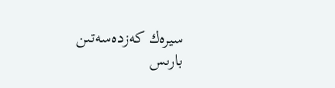سيرەك كەزدەسەتىن بارىس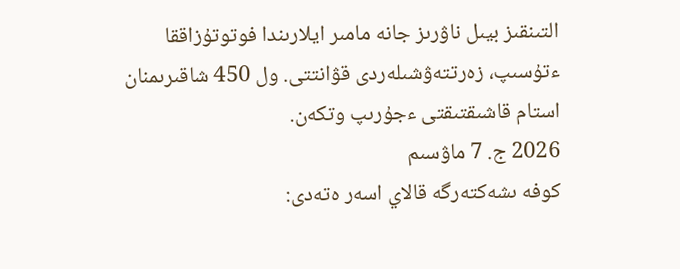التىنقىز بيىل ناۋرىز جانە مامىر ايلارىندا فوتوتۇزاققا ءتۇسىپ، زەرتتەۋشىلەردى قۋانتتى. ول 450 شاقىرىمنان استام قاشىقتىقتى ءجۇرىپ وتكەن.
2026 ج. 7 ماۋسىم
كوفە ىشەكتەرگە قالاي اسەر ەتەدى: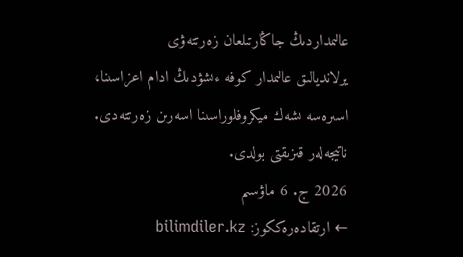عالىمداردىڭ جاڭارتىلعان زەرتتەۋى
يرلانديالىق عالىمدار كوفە ءىشۋدىڭ ادام اعزاسىنا، اسىرەسە ىشەك ميكروفلوراسىنا اسەرىن زەرتتەدى. ناتيجەلەر قىزىقتى بولدى.
2026 ج. 6 ماۋسىم
← ارتقادەرەككوز: bilimdiler.kz